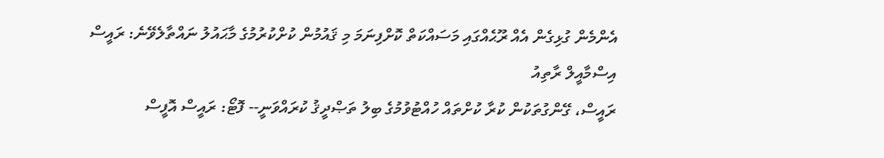އެންމެން ގުޅިގެން އެއް ރޫޙެއްގައި މަސައްކަތް ކޮށްފިނަމަ މި ޤައުމުން ކުށްކުރުމުގެ މާޙައުލު ނައްތާލެވޭނެ: ރައީސް
އިސްމާއީލް ރާތިއު
ރައީސް، ގޭންގުތަކުން ކުރާ ކުށްތައް ހުއްޓުވުމުގެ ބިލު ތަޞްދީޤު ކުރައްވަނީ-- ފޮޓޯ: ރައީސް އޮފީސް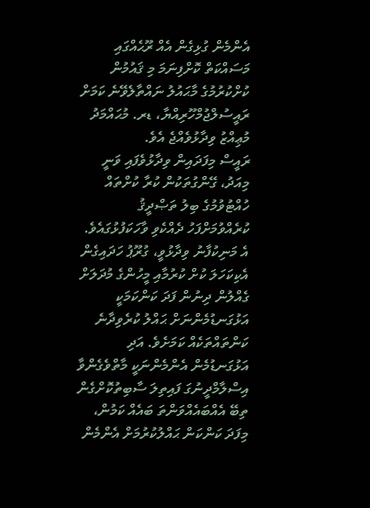އެންމެން ގުޅިގެން އެއް ރޫޙެއްގައި މަސައްކަތް ކޮށްފިނަމަ މި ޤައުމުން ކުށްކުރުމުގެ މާޙައުލު ނައްތާލެވޭނެ ކަމަށް ރައީސުލްޖުމްހޫރިއްޔާ، ޑރ. މުޙައްމަދު މުޢިއްޒު ވިދާޅުވެއްޖެ އެވެ.
ރައީސް މިފަދައިން ވިދާޅުވެފައި ވަނީ މިއަދު، ގޭންގުތަކުން ކުރާ ކުށްތައް ހުއްޓުވުމުގެ ބިލު ތަޞްދީޤު ކުރެއްވުމަށްފަހު ދެއްކެވި ވާހަކަފުޅުގައެވެ. އެ މަނިކުފާނު ވިދާޅުވީ، ގުރޫޕު ހަދައިގެން އެކިކަހަލަ ކުށް ކުރުމާއި މީހުންގެ މުދަލަށް ގެއްލުން ދިނުން ފަދަ ކަންކަމަކީ އަޅުގަނޑުމެންނަށް ޙައްލު ކުރެވިދާނެ ކަންތައްތަކެއް ކަމަށެވެ. އަދި އަޅުގަނޑުމެން އެންމެންނަކީ މާތްވެގެންވާ އިސްލާމްދީނުގަ ފައިތިލަ ސާބިތުކޮށްގެން ތިބޭ އެއްބައެއްވަންތަ ބައެއް ކަމުން، މިފަދަ ކަންކަން ޙައްލުކުރުމަށް އެންމެން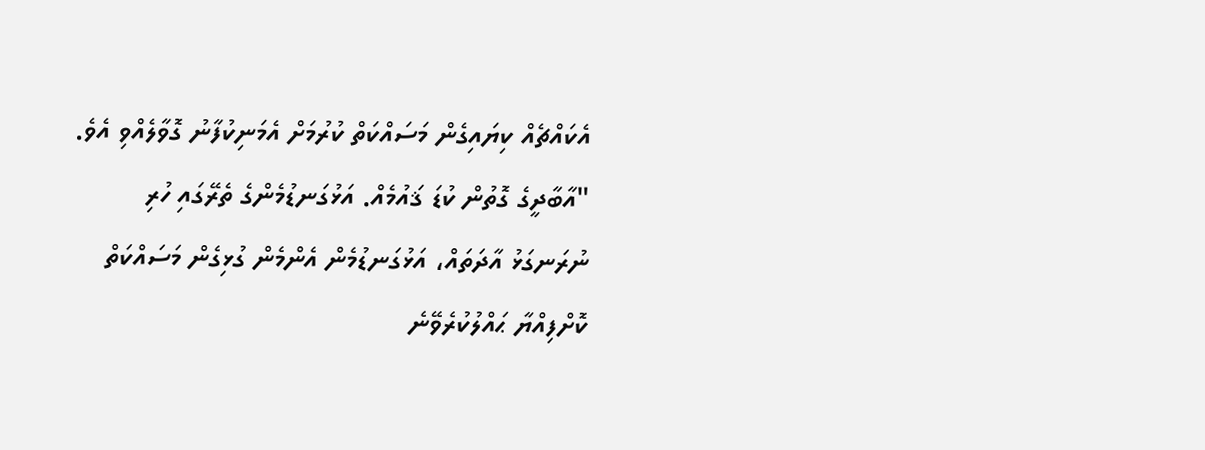އެކައްޗެއް ކިޔައިގެން މަސައްކަތް ކުރުމަށް އެމަނިކުފާނު ގޮވާލެއްވި އެވެ.
"އާބާދީގެ ގޮތުން ކުޑަ ޤައުމެއް. އަޅުގަނޑުމެންގެ ތެރޭގައި ހުރި ނުރަނގަޅު އާދަތައް، އަޅުގަނޑުމެން އެންމެން ގުޅިގެން މަސައްކަތް ކޮށްފިއްޔާ ޙައްލުކުރެވޭނެ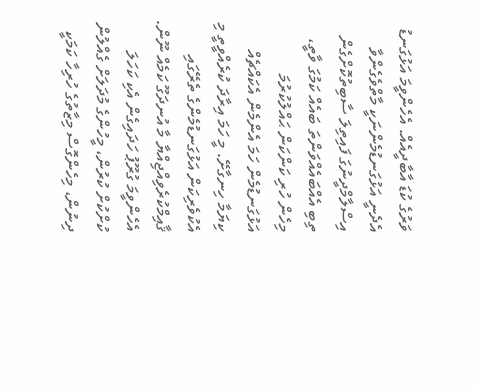ވަރުގެ ކުޑަ އާބާދީއެއް. އެހެންވީމަ އަޅުގަނޑު އެދެނީ އަޅުގަނޑުމެންނަކީ މާތްވެގެންވާ އިސްލާމްދީނުގަ ފައިތިލަ ސާބިތުކޮށްގެން ތިބި އެއްބައެއްވަންތަ ބައެއް ކަމުގަ ވާތީ، މިހެން ހުރި ކަންކަން ޙައްލުކުރުމަ އަޅުގަނޑުމެން ހަމަ އެންމެން އެކައްޗެއް ކިޔަމާ ހިނގާށޭ. މީ ހަމަ އިރާދަ ކުރެއްވީތީ މި އެކުވެރިކަން އަޅުގަނޑުމެންގެ ތެރޭގައި ޤާއިމްކުރެވިއްޖިއްޔާ މާ އުނދަގޫ ކަމެއް ނޫން. އެހެންވީމަ ގުރޫޕު ހަދައިގެން އެކި ކަހަލަ ކުށްކުށް ކުރުން، މީހުންގެ މުދަލަށް ގެއްލުން ދިނުން، މިހެންގޮސް މިޒާތުގެ ހުރިހާ ކަމަކީ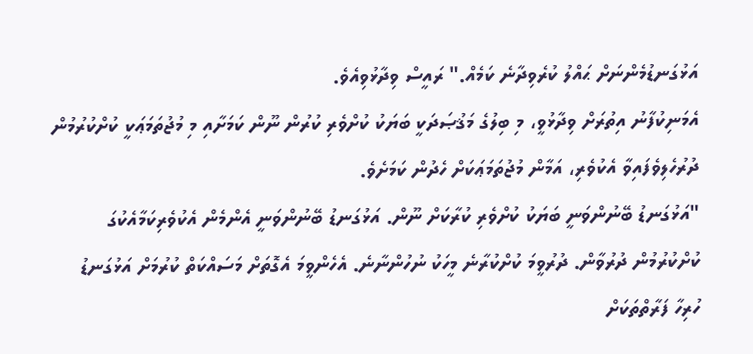އަޅުގަނޑުމެންނަށް ޙައްލު ކުރެވިދާނެ ކަމެއް." ރައީސް ވިދާޅުވިއެވެ.
އެމަނިކުފާނު އިތުރަށް ވިދާޅުވީ، މި ބިލުގެ މަޤުޞަދަކީ ބަޔަކު ކުށްވެރި ކުރުން ނޫން ކަމަށާއި މި މުޖުތަމަޢަކީ ކުށްކުރުމުން ދުރުހެލިވެފައިވާ އެކުވެރި، އަމާން މުޖުތަމަޢަކަށް ހެދުން ކަމަށެވެ.
"އަޅުގަނޑު ބޭނުންވަނީ ބަޔަކު ކުށްވެރި ކުރާކަށް ނޫން. އަޅުގަނޑު ބޭނުންވަނީ އެންމެން އެކުވެރިކަމާއެކުގަ ކުށްކުރުމުން ދުރުވާން. ދުރުވީމަ ކުށްކުރާނެ މީހަކު ނުހުންނާނެ. އެހެންވީމަ އެގޮތަށް މަސައްކަތް ކުރުމަށް އަޅުގަނޑު ހުރިހާ ފަރާތްތަކަށް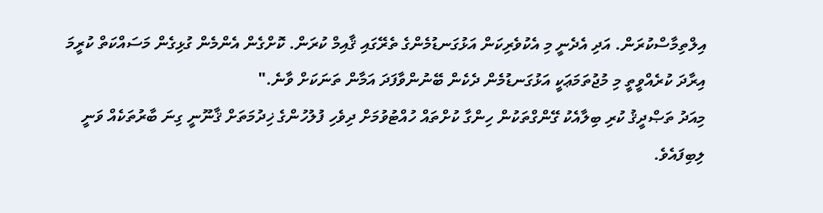އިލްތިމާސްކުރަން. އަދި އެދެނީ މި އެކުވެރިކަން އަޅުގަނޑުމެންގެ ތެރޭގައި ޤާއިމް ކުރަން. ކޮށްގެން އެންމެން ގުޅިގެން މަސައްކަތް ކުރީމަ އިރާދަ ކުރެއްވީތީ މި މުޖުތަމަޢަކީ އަޅުގަނޑުމެން ދެކެން ބޭނުންވާފަދަ އަމާން ތަނަކަށް ވާނެ."
މިއަދު ތަޞްދީޤު ކުރި ބިލާއެކު ގޭންގްތަކުން ހިންގާ ކުށްތައް ހުއްޓުވުމަށް ދިވެހި ފުލުހުންގެ ޚިދުމަތަށް ޤާނޫނީ ގިނަ ބާރުތަކެއް ވަނީ ލިބިފައެވެ.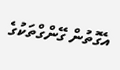އެގޮތުން ގޭންގްތަކުގެ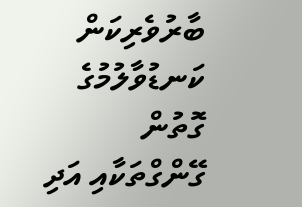ބާރުވެރިކަން ކަނޑުވާލުމުގެ ގޮތުން ގޭންގްތަކާއި އަދި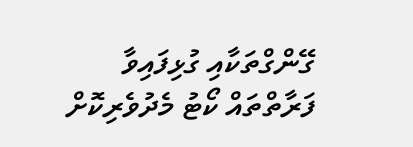ގޭންގްތަކާއި ގުޅިފައިވާ ފަރާތްތައް ކޯޓު މެދުވެރިކޮށް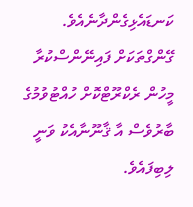ކަނޑައެޅިގެންދާނެއެވެ. ގޭންގްތަކަށް ފައިނޭންސްކުރާ މީހުން ރެކްރޫޓްކޮށް ހުއްޓުވުމުގެ ބާރުވެސް އާ ޤާނޫނާއެކު ވަނީ ލިބިފައެވެ.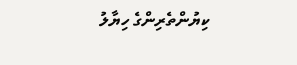ކިޔުންތެރިންގެ ހިޔާލު